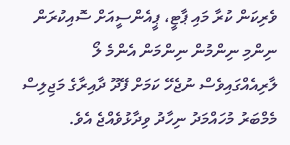ވެރިކަން ކުރާ މައި ޕާޓީ، ޕީއެންސީއަށް ސޮއިކުރަން ނިންމި ނިންމުން ނިންމަން އެންމެ ލޯ ލާރިއެއްގައިވެސް ނުޖެހޭ ކަމަށް ފޭދޫ ދާއިރާގެ މަޖިލިސް މެމްބަރު މުހައްމަދު ނިހާދު ވިދާޅުވެއްޖެ އެވެ.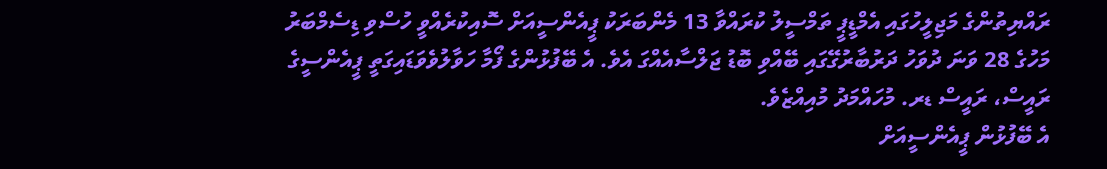ރައްޔިތުންގެ މަޖިލީހުގައި އެމްޑީޕީ ތަމްސީލު ކުރައްވާ 13 މެންބަރަކު ޕީއެންސީއަށް ސޮއިކުރެއްވީ ހުސްވި ޑިސެމްބަރު މަހުގެ 28 ވަނަ ދުވަހު ދަރުބާރުގޭގައި ބޭއްވި ބޮޑު ޖަލްސާއެއްގަ އެވެ. އެ ބޭފުޅުންގެ ފޯމާ ހަވާލުވެވަޑައިގަތީ ޕީއެންސީގެ ރައީސް، ރައީސް ޑރ. މުހައްމަދު މުއިއްޒެވެ.
އެ ބޭފުޅުން ޕީއެންސީއަށް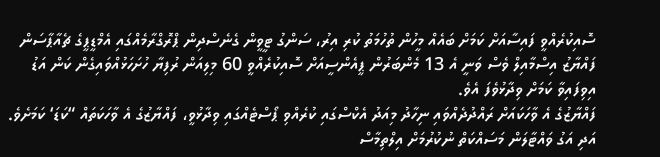ސޮއިކުރެއްވީ ފައިސާއަށް ކަމަށް ބައެއް މީހުން ތުހުމަތު ކުރި އިރު، ސަންގު ޓީވީން ގެނެސްދިން ޕްރޮގްރާމެއްގައި އެމްޑީޕީގެ ޗެއާޕާސަން ފައްޔާޒު އިސްމާއިލް ވެސް ވަނީ އެ 13 މެންބަރުން ޕީއެންސީއަށް ސޮއިކުރެއްވީ 60 މިލިއަން ރުފިޔާ ހުށަހަޅުއްވައިގެން ކަން އަޑު އިވިފައިވާ ކަމަށް ވިދާޅުވެފަ އެވެ.
ފައްޔާޒުގެ އެ ވާހަކައަށް ރައްދުދެއްވައި ނިހާދު މިއަދު އެކްސްގައި ކުރެއްވި ޕޯސްޓެއްގައި ވިދާޅުވީ، ފައްޔާޒުގެ އެ ވާހަކަތައް “ކަޑަ‘ ކަމަށެވެ. އަދި އަގު ވައްޓާލަން މަސައްކަތް ނުކުރުމަށް އިލްތިމާސް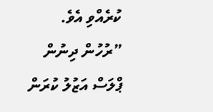ކުރެއްވި އެވެ.
”ރުހުން ދިނުން ޕްލަސް އަޒުލު ކުރަން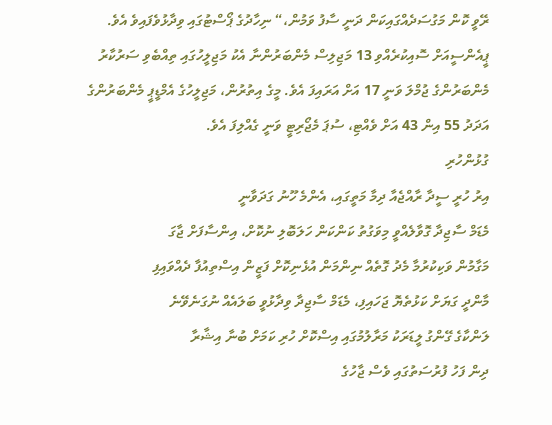ރޭވީ ކޮން މަގުސަދެއްގައިކަން ދަނީ ސާފު ވަމުން،“ ނިހާދުގެ ޕޯސްޓުގައި ވިދާޅުވެފައިވެ އެވެ.
ޕީއެންސީއަށް ސޮއިކުރެއްވި 13 މަޖިލިސް މެންބަރުންނާ އެކު މަޖިލީހުގައި ތިއްބެވި ސަރުކާރު މެންބަރުންގެ ޖުމްލަ ވަނީ 17 އަށް އަރައިފަ އެވެ. މީގެ އިތުރުން، މަޖިލީހުގެ އެމްޑީޕީ މެންބަރުންގެ އަދަދު 55 އިން 43 އަށް ވެއްޓި، ސުޕަ މެޖޯރިޓީ ވަނީ ގެއްލިފަ އެވެ.
ގުޅުންހުރި
އިރު ހުރީ ސީދާ ރާއްޖެއާ ދިމާ މަތީގައި، އެންމެ ހޫނު ގަދަވާނީ
މެޑަމް ސާޖިދާ ގޮވާލެއްވީ މިވަގުތު ކަންކަން ހަލަބޮލި ނުކޮށް، އިންސާފަށް ޖާގަ
މަގާމުން ވަކިކުރުމާ މެދު ގޮތެއް ނިންމަން އުޅެނިކޮށް ފަޒީން އިސްތިއުފާ ދެއްވައިފި
މާންދީ ގަޔަށް ކަޅުތެޔޮ ޖަހައިފި، މެޑަމް ސާޖިދާ ވިދާޅުވީ ބަލައެއް ނުގަނެވޭނެ
ލަންކާގެ ގޭންގު ލީޑަރަކު މަރާލުމުގައި އިސްކޮށް ހުރި ކަމަށް ބުނާ އިޝާރާ
ދިން ފަހު ފުރުސަތުގައި ވެސް ޖާހުގެ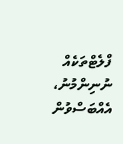ފްލެޓްތަކެއް ނުނިންމުނު، އެއްބަސްވުން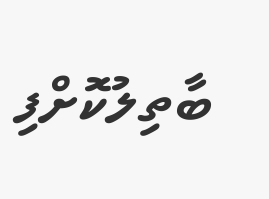ބާތިލުކޮށްފި